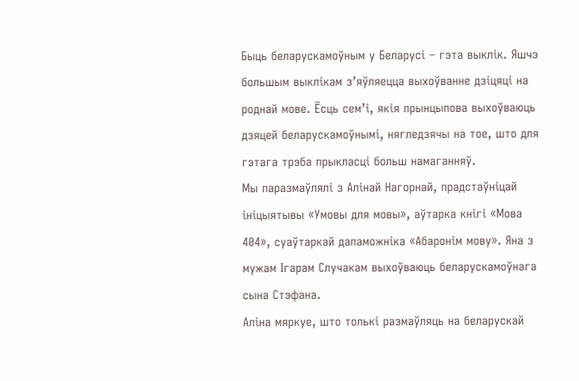Быць беларускамоўным у Беларусі – гэта выклік. Яшчэ большым выклікам з’яўляецца выхоўванне дзіцяці на роднай мове. Ёсць сем’і, якія прынцыпова выхоўваюць дзяцей беларускамоўнымі, нягледзячы на тое, што для гэтага трэба прыкласці больш намаганняў.
Мы паразмаўлялі з Алінай Нагорнай, прадстаўніцай ініцыятывы «Умовы для мовы», аўтарка кнігі «Мова 404», суаўтаркай дапаможніка «Абаронім мову». Яна з мужам Ігарам Случакам выхоўваюць беларускамоўнага сына Стэфана.
Аліна мяркуе, што толькі размаўляць на беларускай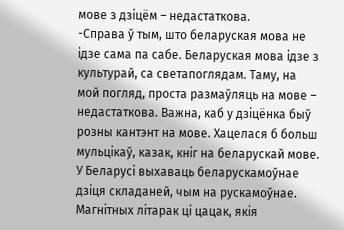мове з дзіцём – недастаткова.
-Справа ў тым, што беларуская мова не ідзе сама па сабе. Беларуская мова ідзе з культурай, са светапоглядам. Таму, на мой погляд, проста размаўляць на мове – недастаткова. Важна, каб у дзіцёнка быў розны кантэнт на мове. Хацелася б больш мульцікаў, казак, кніг на беларускай мове. У Беларусі выхаваць беларускамоўнае дзіця складаней, чым на рускамоўнае. Магнітных літарак ці цацак, якія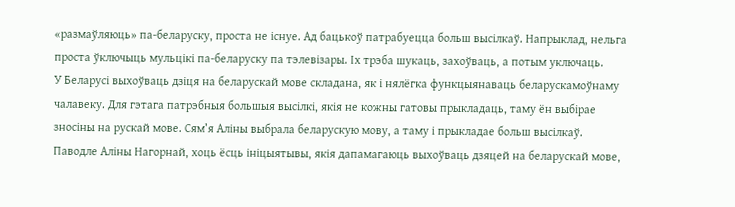«размаўляюць» па-беларуску, проста не існуе. Ад бацькоў патрабуецца больш высілкаў. Напрыклад, нельга проста ўключыць мульцікі па-беларуску па тэлевізары. Іх трэба шукаць, захоўваць, а потым уключаць.
У Беларусі выхоўваць дзіця на беларускай мове складана, як і нялёгка функцыянаваць беларускамоўнаму чалавеку. Для гэтага патрэбныя большыя высілкі, якія не кожны гатовы прыкладаць, таму ён выбірае зносіны на рускай мове. Сям’я Аліны выбрала беларускую мову, а таму і прыкладае больш высілкаў.
Паводле Аліны Нагорнай, хоць ёсць ініцыятывы, якія дапамагаюць выхоўваць дзяцей на беларускай мове,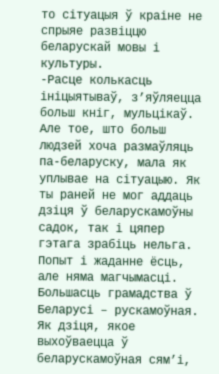то сітуацыя ў краіне не спрыяе развіццю беларускай мовы і культуры.
-Расце колькасць ініцыятываў, з’яўляецца больш кніг, мульцікаў. Але тое, што больш людзей хоча размаўляць па-беларуску, мала як уплывае на сітуацыю. Як ты раней не мог аддаць дзіця ў беларускамоўны садок, так і цяпер гэтага зрабіць нельга. Попыт і жаданне ёсць, але няма магчымасці.
Большасць грамадства ў Беларусі – рускамоўная. Як дзіця, якое выхоўваецца ў беларускамоўная сям’і,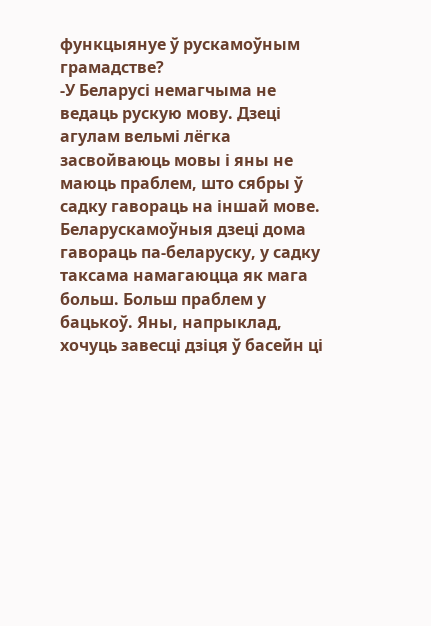функцыянуе ў рускамоўным грамадстве?
-У Беларусі немагчыма не ведаць рускую мову. Дзеці агулам вельмі лёгка засвойваюць мовы і яны не маюць праблем, што сябры ў садку гавораць на іншай мове. Беларускамоўныя дзеці дома гавораць па-беларуску, у садку таксама намагаюцца як мага больш. Больш праблем у бацькоў. Яны, напрыклад, хочуць завесці дзіця ў басейн ці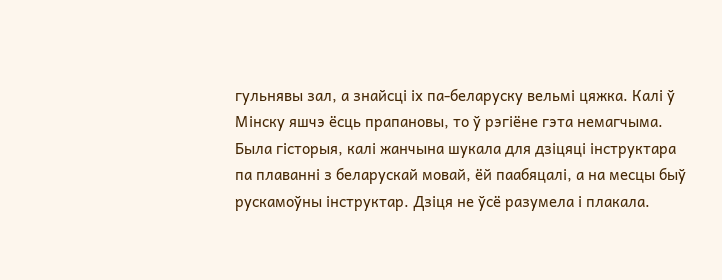гульнявы зал, а знайсці іх па-беларуску вельмі цяжка. Калі ў Мінску яшчэ ёсць прапановы, то ў рэгіёне гэта немагчыма. Была гісторыя, калі жанчына шукала для дзіцяці інструктара па плаванні з беларускай мовай, ёй паабяцалі, а на месцы быў рускамоўны інструктар. Дзіця не ўсё разумела і плакала.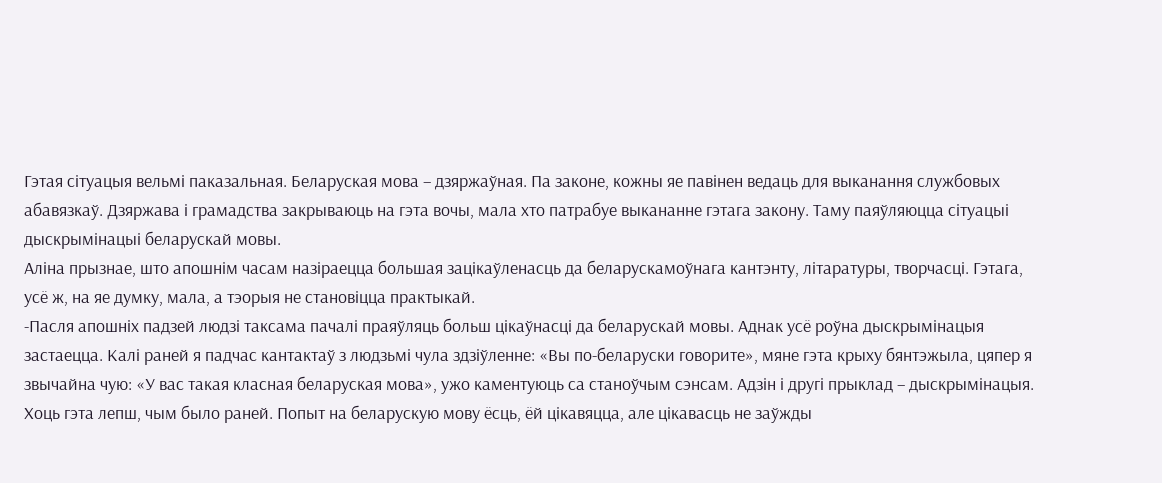Гэтая сітуацыя вельмі паказальная. Беларуская мова – дзяржаўная. Па законе, кожны яе павінен ведаць для выканання службовых абавязкаў. Дзяржава і грамадства закрываюць на гэта вочы, мала хто патрабуе выкананне гэтага закону. Таму паяўляюцца сітуацыі дыскрымінацыі беларускай мовы.
Аліна прызнае, што апошнім часам назіраецца большая зацікаўленасць да беларускамоўнага кантэнту, літаратуры, творчасці. Гэтага, усё ж, на яе думку, мала, а тэорыя не становіцца практыкай.
-Пасля апошніх падзей людзі таксама пачалі праяўляць больш цікаўнасці да беларускай мовы. Аднак усё роўна дыскрымінацыя застаецца. Калі раней я падчас кантактаў з людзьмі чула здзіўленне: «Вы по-беларуски говорите», мяне гэта крыху бянтэжыла, цяпер я звычайна чую: «У вас такая класная беларуская мова», ужо каментуюць са станоўчым сэнсам. Адзін і другі прыклад – дыскрымінацыя. Хоць гэта лепш, чым было раней. Попыт на беларускую мову ёсць, ёй цікавяцца, але цікавасць не заўжды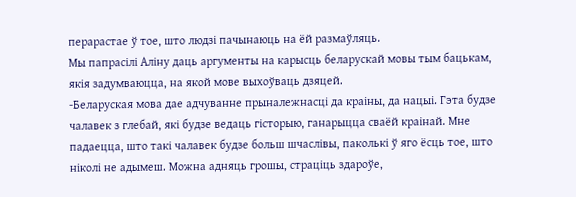перарастае ў тое, што людзі пачынаюць на ёй размаўляць.
Мы папрасілі Аліну даць аргументы на карысць беларускай мовы тым бацькам, якія задумваюцца, на якой мове выхоўваць дзяцей.
-Беларуская мова дае адчуванне прыналежнасці да краіны, да нацыі. Гэта будзе чалавек з глебай, які будзе ведаць гісторыю, ганарыцца сваёй краінай. Мне падаецца, што такі чалавек будзе больш шчаслівы, паколькі ў яго ёсць тое, што ніколі не адымеш. Можна адняць грошы, страціць здароўе,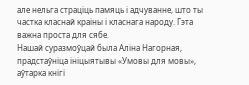але нельга страціць памяць і адчуванне, што ты частка класнай краіны і класнага народу. Гэта важна проста для сябе.
Нашай суразмоўцай была Аліна Нагорная, прадстаўніца ініцыятывы «Умовы для мовы», аўтарка кнігі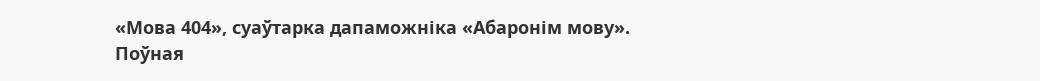«Мова 404», суаўтарка дапаможніка «Абаронім мову».
Поўная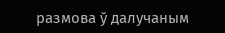размова ў далучаным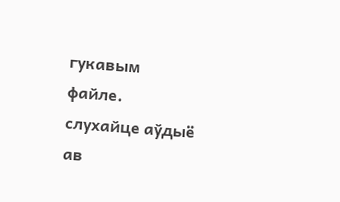гукавым файле.
слухайце аўдыё
ав